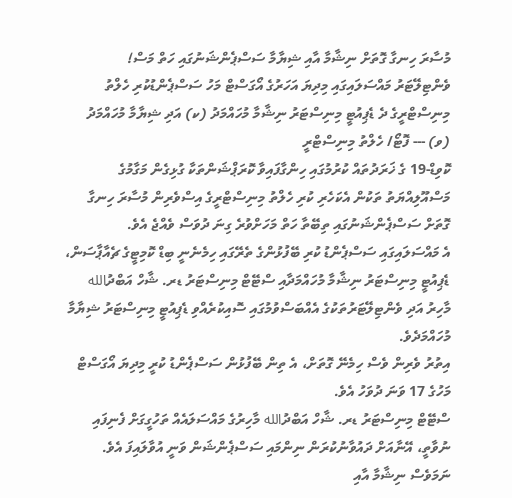މުސާރަ ހިނގާ ގޮތަށް ނިޝާމާ އާއި ޝިޔާމާ ސަސްޕެންޝަނުގައި ހަތް މަސް!
ވެންޓިލޭޓަރު މައްސަލައިގައި މިދިޔަ އަހަރުގެ އޯގަސްޓް މަހު ސަސްޕެންޑުކުރި ހެލްތު މިނިސްޓްރީގެ ދެ ޑެޕިއުޓީ މިނިސްޓަރު ނިޝާމާ މުހައްމަދު (ކ) އަދި ޝިޔާމާ މުހައްމަދު (ވ) --- ފޮޓޯ/ ހެލްތު މިނިސްޓްރީ
ކޮވިޑް-19 ގެ ޚަރަދުތައް ކުރުމުގައި ހިންގާފައިވާ ކޮރަޕްޝަންތަކާ ގުޅިގެން މަގާމުގެ މަސްއޫލިއްޔަތު ތަކުން އެކަހެރި ކުރި ހެލްތު މިނިސްޓްރީގެ އިސްވެރިން މުސާރަ ހިނގާ ގޮތަށް ސަސްޕެންޝަނުގައި ތިބޭތާ ހަތް މަހަށްވުރެ ގިނަ ދުވަސް ވެއްޖެ އެވެ.
އެ މައްސަލައިގައި ސަސްޕެންޑު ކުރި ބޭފުޅުންގެ ތެރޭގައި ހިމެނެނީ ބިޑް ކޮމިޓީގެ ޗެއާޕާސަން، ޑެޕިއުޓީ މިނިސްޓަރު ނިޝާމާ މުހައްމަދާއި ސްޓޭޓް މިނިސްޓަރު ޑރ. ޝާހް އަބްދުالله މާހިރު އަދި ވެންޓިލޭޓަރުތަކުގެ އެއްބަސްވުމުގައި ސޮއިކުރެއްވި ޑެޕިއުޓީ މިނިސްޓަރު ޝިޔާމާ މުހައްމަދެވެ.
އިތުރު ވެރިން ވެސް ހިމެނޭ ގޮތަށް، އެ ތިން ބޭފުޅުން ސަސްޕެންޑު ކުރީ މިދިޔަ އޯގަސްޓް މަހުގެ 17 ވަނަ ދުވަހު އެވެ.
ސްޓޭޓް މިނިސްޓަރު ޑރ. ޝާހް އަބްދުالله މާހިރުގެ މައްސަލައެއް ތަހުގީގަށް ފެނިފައި ނުވާތީ، އޭނާއަށް ދައުވާނުކުރަން ނިންމައި ސަސްޕެންޝަން ވަނީ އުވާލައިފަ އެވެ.
ނަމަވެސް ނިޝާމާ އާއި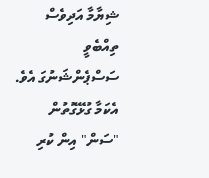ޝިޔާމާ އަދިވެސް ތިއްބެވީ ސަސްޕެންޝަނުގަ އެވެ.
އެކަމާ ގުޅޭގޮތުން "ސަން" އިން ކުރި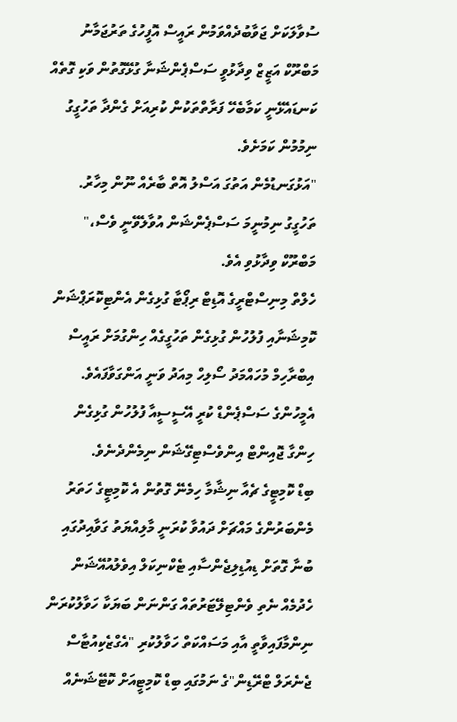ސުވާލަކަށް ޖަވާބުދެއްވަމުން ރައީސް އޮފީހުގެ ތަރުޖަމާނު މަބްރޫކް އަޒީޒް ވިދާޅުވީ ސަސްޕެންޝަނާ ގުޅޭގޮތުން ވަކި ގޮތެއް ކަނޑައެޅޭނީ ކަމާބެހޭ ފަރާތްތަކުން ކުރިއަށް ގެންދާ ތަހުގީގު ނިމުމުން ކަމަށެވެ.
"އަޅުގަނޑުމެން އަތުގަ އަސްލު އޮތް ބާރެއް ނޫން މިހާރު. ތަހުގީގު ނިމުނީމަ ސަސްޕެންޝަން އުވާލެވޭނީ ވެސް،" މަބްރޫކް ވިދާޅުވި އެވެ.
ހެލްތް މިނިސްޓްރީގެ އޮޑިޓް ރިޕޯޓާ ގުޅިގެން އެންޓިކޮރަޕްޝަން ކޮމިޝަނާއި ފުލުހުން ގުޅިގެން ތަހުގީގެއް ހިންގުމަށް ރައީސް އިބްރާހިމް މުހައްމަދު ސޯލިހް މިއަދު ވަނީ އަންގަވާފައެވެ. އެމީހުންގެ ސަސްޕެންޑް ކުރީ އޭސީސީއާ ފުލުހުން ގުޅިގެން ހިންގާ ޖޮއިންޓް އިންވެސްޓިގޭޝަން ނިމެންދެނެވެ.
ބިޑް ކޮމިޓީގެ ޗެއާ ނިޝާމާ ހިމެނޭ ގޮތުން އެ ކޮމިޓީގެ ހަތަރު މެންބަރުންގެ މައްޗަށް ދައުވާ ކުރަނީ މާލިއްޔަތު ގަވާއިދުގައި ބުނާ ގޮތަށް ޑިއުޑިލިޖެންސާއި ޓެކްނިކަލް އިވެލުއުއޭޝަން ހެދުމެއް ނެތި ވެންޓިލޭޓަރުތައް ގަންނަން ބަޔަކާ ހަވާލުކުރަން ނިންމާފައިވާތީ އާއި މަސައްކަތް ހަވާލުކުރި "އެގްޒެކިއުޓާސް ޖެނެރަލް ޓްރޭޑިން"ގެ ނަމުގައި ބިޑް ކޮމިޓީއަށް ކޮޓޭޝަނެއް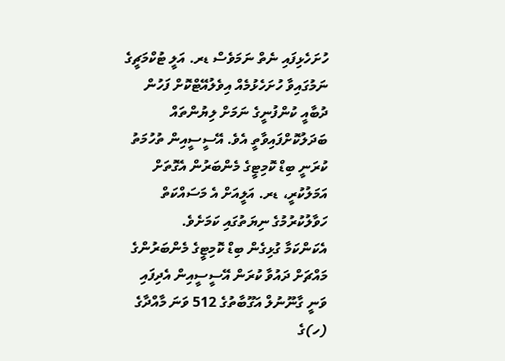ހުށަހެޅިފައި ނެތް ނަމަވެސް ޑރ. އަލީ ޓުކްމަޗީގެ ނަމުގައިވާ ހުށަހެޅުމެއް އިވެލުއޭޓްކޮށް ފަހުން ދުބާއީ ކުންފުނީގެ ނަމަށް ލިޔުންތައް ބަދަލުކޮށްފައިވާތީ އެވެ. އޭސީސީއިން ތުހުމަތު ކުރަނީ ބިޑް ކޮމިޓީގެ މެންބަރުން އެގޮތަށް އަމަލުކުރީ، ޑރ. އަލީއަށް އެ މަސައްކަތް ހަވާލުކުރުމުގެ ނިޔަތުގައި ކަމަށެވެ.
އެކަންކަމާ ގުޅިގެން ބިޑް ކޮމިޓީގެ މެންބަރުންގެ މައްޗަށް ދައުވާ ކުރަން އޭސީސީއިން އެދިފައި ވަނީ ގާނޫނުލް އަގޫބާތުގެ 512 ވަނަ މާއްދާގެ (ހ)ގެ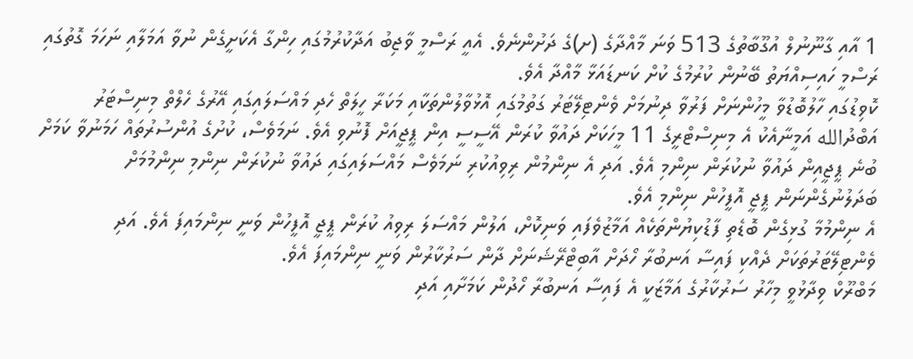1 އާއި ގާނޫނުލް އުގޫބާތުގެ 513 ވަނަ މާއްދާގެ (ށ)ގެ ދަށުންނެވެ. އެއީ ރަސްމީ ވާޖިބު އަދާކުރުމުގައި ހިންގާ އެކަށީގެން ނުވާ އަމަލާއި ނަހަމަ ގޮތުގައި ރަސްމީ ހައިސިއްޔަތު ބޭނުން ކުރުމުގެ ކުށް ކަނޑައަޅާ މާއްދާ އެވެ.
ކޮވިޑުގައި ހާލުބޮޑުވާ މީހުންނަށް ފަރުވާ ދިނުމަށް ވެންޓިލޭޓަރު ގަތުމުގައި އޮޅުވާލުންތަކާއި މަކަރާ ހީލަތް ހެދި މައްސަލައިގައި އޭރުގެ ހެލްތް މިނިސްޓަރު އަބްދުالله އަމީނާއެކު އެ މިނިސްޓްރީގެ 11 މީހަކަށް ދައުވާ ކުރަން އޭސީސީ އިން ޕީޖީއަށް ފޮނުވި އެވެ. ނަމަވެސް، ކުށުގެ އުންސުރުތައް ހަމަނުވާ ކަމަށް ބުނެ ޕީޖީއިން ދައުވާ ނުކުރަން ނިންމި އެވެ. އަދި އެ ނިންމުން ރިވިއުކުރި ނަމަވެސް މައްސަލައިގައި ދައުވާ ނުކުރަން ނިންމި ނިންމުމަށް ބަދަލުނުގެންނަން ޕީޖީ އޮފީހުން ނިންމި އެވެ.
އެ ނިންމުމާ ގުޅިގެން ބޮޑެތި ފާޑުކިޔުންތަކެއް އަމާޒުވެފައި ވަނިކޮށް، އަލުން މައްސަލަ ރިވިއު ކުރަން ޕީޖީ އޮފީހުން ވަނީ ނިންމައިފަ އެވެ. އަދި ވެންޓިލޭޓަރުތަކަށް ދެއްކި ފައިސާ އަނބުރާ ހޯދަށް އާބިޓްރޭޝަނަށް ދާން ސަރުކާރުން ވަނީ ނިންމައިފަ އެވެ.
މަބްރޫކް ވިދާޅުވީ މިހާރު ސަރުކާރުގެ އަމާޒަކީ އެ ފައިސާ އަނބުރާ ހޯދުން ކަމަށާއި އަދި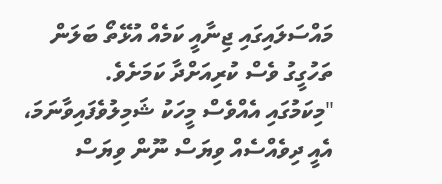މައްސަލައިގައި ޖިނާއީ ކަމެއް އުޅޭތޯ ބަލަން ތަހުގީގު ވެސް ކުރިއަށްދާ ކަމަށެވެ.
"މިކަމުގައި އެއްވެސް މީހަކު ޝަމިލުވެފައިވާނަމަ، އެއީ ދިވެއްސެއް ވިޔަސް ނޫން ވިޔަސް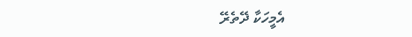އެމީހަކާ ދޭތެރޭ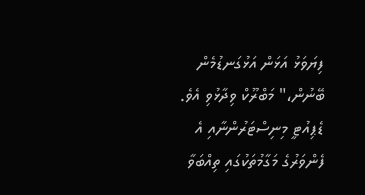ފިޔަވަޅު އަޅަން އަޅުގަނޑުމެން ބޭނުން،" މަބްރޫކް ވިދާޅުވި އެވެ.
ޑެޕިއުޓީ މިނިސްޓަރުންނާއި އެ ފެންވަރުގެ މަގާމުތަކުގައި ތިއްބަވާ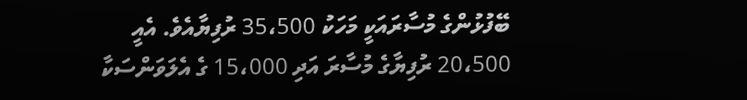ބޭފުޅުންގެ މުސާރައަކީ މަހަކު 35،500 ރުފިޔާއެވެ. އެއީ 20،500 ރުފިޔާގެ މުސާރަ އަދި 15،000 ގެ އެލަވަންސަކާ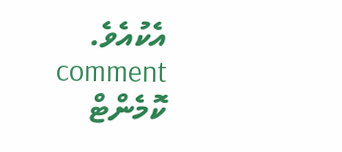އެކުއެވެ.
comment ކޮމެންޓް